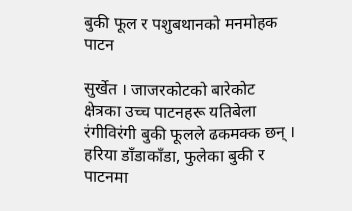बुकी फूल र पशुबथानको मनमोहक पाटन

सुर्खेत । जाजरकोटको बारेकोट क्षेत्रका उच्च पाटनहरू यतिबेला रंगीविरंगी बुकी फूलले ढकमक्क छन् । हरिया डाँडाकाँडा, फुलेका बुकी र पाटनमा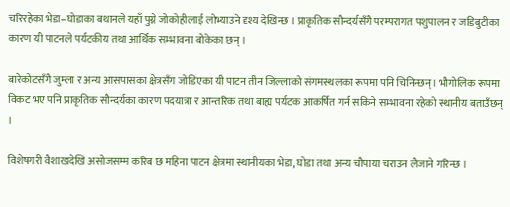चरिरहेका भेडा–घोडाका बथानले यहाँ पुग्ने जोकोहीलाई लोभ्याउने दृश्य देखिन्छ । प्राकृतिक सौन्दर्यसँगै परम्परागत पशुपालन र जडिबुटीका कारण यी पाटनले पर्यटकीय तथा आर्थिक सम्भावना बोकेका छन् ।

बारेकोटसँगै जुम्ला र अन्य आसपासका क्षेत्रसँग जोडिएका यी पाटन तीन जिल्लाको संगमस्थलका रूपमा पनि चिनिन्छन्। भौगोलिक रूपमा विकट भए पनि प्राकृतिक सौन्दर्यका कारण पदयात्रा र आन्तरिक तथा बाह्य पर्यटक आकर्षित गर्न सकिने सम्भावना रहेको स्थानीय बताउँछन् ।

विशेषगरी वैशाखदेखि असोजसम्म करिब छ महिना पाटन क्षेत्रमा स्थानीयका भेडा, घोडा तथा अन्य चौपाया चराउन लैजाने गरिन्छ ।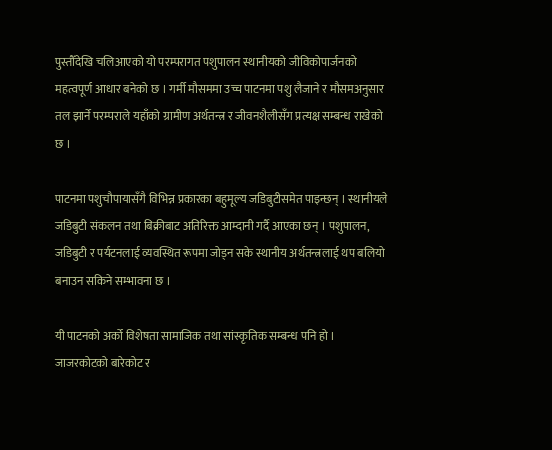पुस्तौँदेखि चलिआएको यो परम्परागत पशुपालन स्थानीयको जीविकोपार्जनको महत्वपूर्ण आधार बनेको छ । गर्मी मौसममा उच्च पाटनमा पशु लैजाने र मौसमअनुसार तल झार्ने परम्पराले यहाँको ग्रामीण अर्थतन्त्र र जीवनशैलीसँग प्रत्यक्ष सम्बन्ध राखेको छ ।

पाटनमा पशुचौपायासँगै विभिन्न प्रकारका बहुमूल्य जडिबुटीसमेत पाइन्छन् । स्थानीयले जडिबुटी संकलन तथा बिक्रीबाट अतिरिक्त आम्दानी गर्दै आएका छन् । पशुपालन, जडिबुटी र पर्यटनलाई व्यवस्थित रूपमा जोड्न सके स्थानीय अर्थतन्त्रलाई थप बलियो बनाउन सकिने सम्भावना छ ।

यी पाटनको अर्को विशेषता सामाजिक तथा सांस्कृतिक सम्बन्ध पनि हो । जाजरकोटको बारेकोट र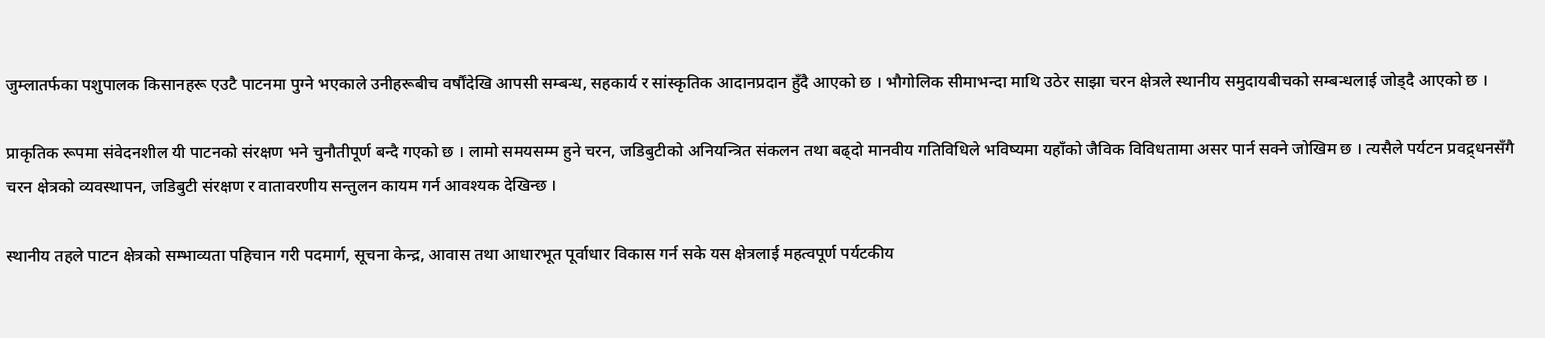जुम्लातर्फका पशुपालक किसानहरू एउटै पाटनमा पुग्ने भएकाले उनीहरूबीच वर्षौंदेखि आपसी सम्बन्ध, सहकार्य र सांस्कृतिक आदानप्रदान हुँदै आएको छ । भौगोलिक सीमाभन्दा माथि उठेर साझा चरन क्षेत्रले स्थानीय समुदायबीचको सम्बन्धलाई जोड्दै आएको छ ।

प्राकृतिक रूपमा संवेदनशील यी पाटनको संरक्षण भने चुनौतीपूर्ण बन्दै गएको छ । लामो समयसम्म हुने चरन, जडिबुटीको अनियन्त्रित संकलन तथा बढ्दो मानवीय गतिविधिले भविष्यमा यहाँको जैविक विविधतामा असर पार्न सक्ने जोखिम छ । त्यसैले पर्यटन प्रवद्र्धनसँगै चरन क्षेत्रको व्यवस्थापन, जडिबुटी संरक्षण र वातावरणीय सन्तुलन कायम गर्न आवश्यक देखिन्छ ।

स्थानीय तहले पाटन क्षेत्रको सम्भाव्यता पहिचान गरी पदमार्ग, सूचना केन्द्र, आवास तथा आधारभूत पूर्वाधार विकास गर्न सके यस क्षेत्रलाई महत्वपूर्ण पर्यटकीय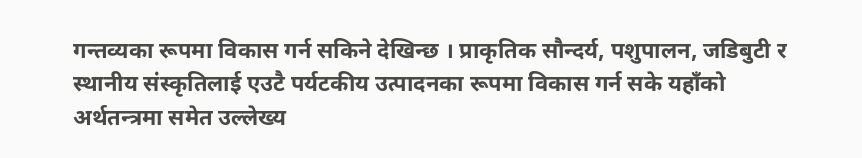गन्तव्यका रूपमा विकास गर्न सकिने देखिन्छ । प्राकृतिक सौन्दर्य, पशुपालन, जडिबुटी र स्थानीय संस्कृतिलाई एउटै पर्यटकीय उत्पादनका रूपमा विकास गर्न सके यहाँको अर्थतन्त्रमा समेत उल्लेख्य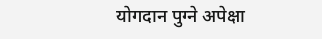योगदान पुग्ने अपेक्षा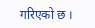गरिएको छ ।